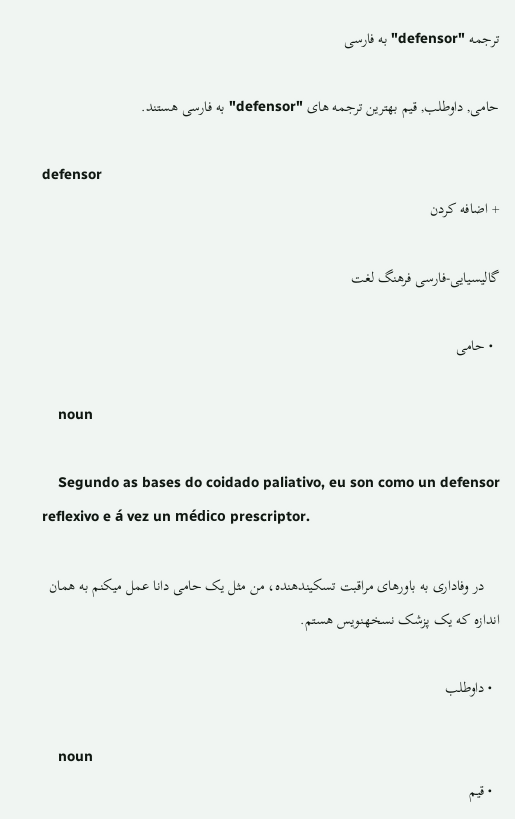ترجمه "defensor" به فارسی

حامی, داوطلب, قیم بهترین ترجمه های "defensor" به فارسی هستند.

defensor
+ اضافه کردن

گالیسیایی-فارسی فرهنگ لغت

  • حامی

    noun

    Segundo as bases do coidado paliativo, eu son como un defensor reflexivo e á vez un médico prescriptor.

    در وفاداری به باورهای مراقبت تسکیندهنده، من مثل یک حامی دانا عمل میکنم به همان اندازه که یک پزشک نسخهنویس هستم.

  • داوطلب

    noun
  • قیم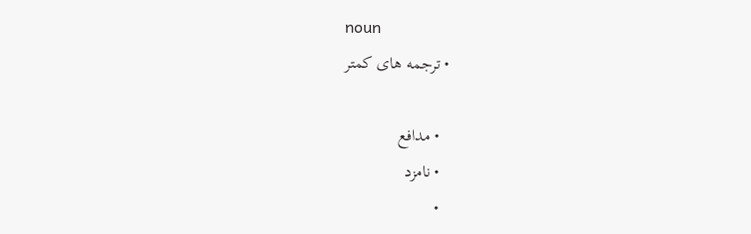noun
  • ترجمه های کمتر

    • مدافع
    • نامزد
    •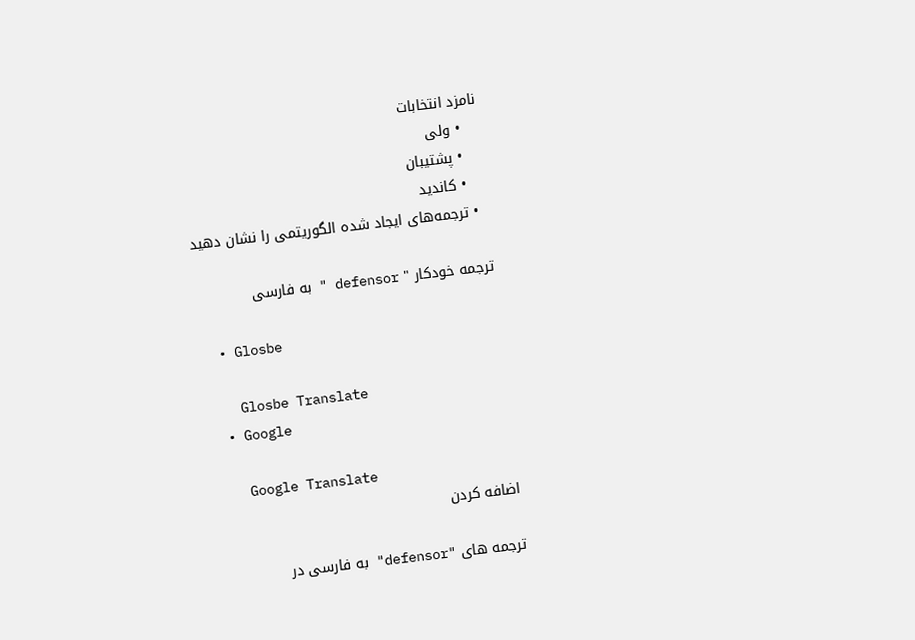نامزد انتخابات
    • ولی
    • پشتیبان
    • کاندید
  • ترجمه‌های ایجاد شده الگوریتمی را نشان دهید

ترجمه خودکار " defensor " به فارسی

  • Glosbe

    Glosbe Translate
  • Google

    Google Translate
اضافه کردن

ترجمه های "defensor" به فارسی در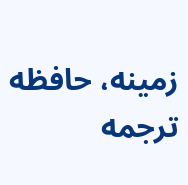زمینه، حافظه ترجمه